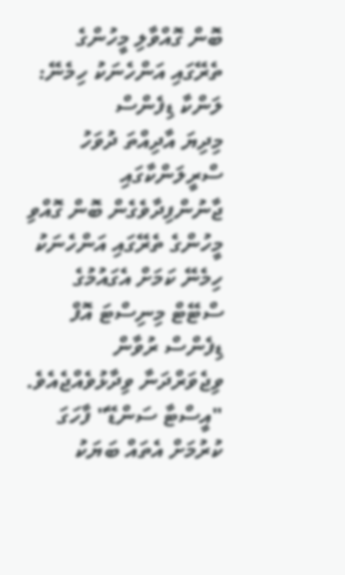ބޮން ގޮއްވާލި މީހުންގެ ތެރޭގައި އަންހެނަކު ހިމެނޭ: ލަންކާ ޑިފެންސް
މިދިޔަ އާދިއްތަ ދުވަހު ސްރީލަންކާގައި ޖާނުންފިދާވެގެން ބޮން ގޮއްވި މީހުންގެ ތެރޭގައި އަންހެނަކު ހިމެނޭ ކަމަށް އެގައުމުގެ ސްޓޭޓް މިނިސްޓަ އޮފް ޑިފެންސް ރުވާން ވިޖެވަރްދަނާ ވިދާޅުވެއްޖެއެވެ.
"އީސްޓާ ސަންޑޭ" ފާހަގަ ކުރުމަށް އެތައް ބަޔަކު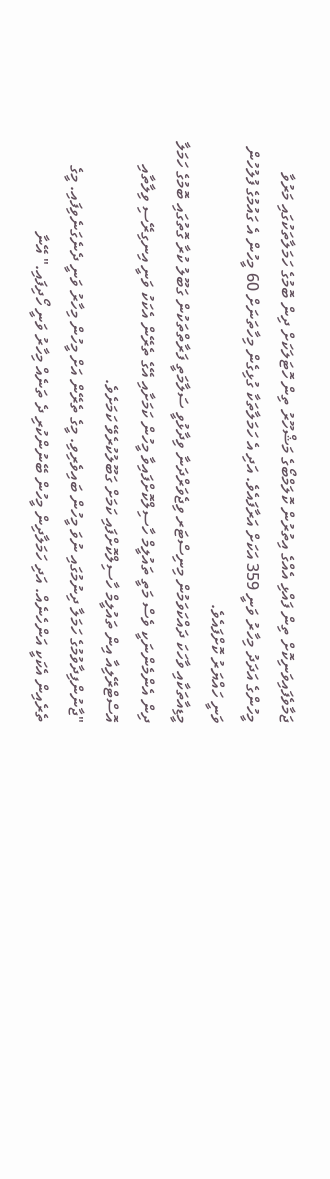ޖަމާވެފައިވަނިކޮށް ތިން ފައްޅި އެއްގެ އިތުރުން ކޮލަމްބޯގެ މަޝްހޫރު ތިން ހޮޓަލަކަށް ދިން ބޮމުގެ ހަމަލާތަކުގައި މަރުވާ މީހުންގެ އަދަދު މިހާރު ވަނީ 359 އަކަށް އަރާފައެވެ. އަދި އެ ހަމަލާތަކާ ގުޅިގެން މިހާތަނަށް 60 މީހުން އެ ގައުމުގެ ފުލުހުން ވަނީ ހައްޔަރު ކޮށްފައެވެ.
މީޑިއާތަކާއި ވާހަކަ ދައްކަވަމުން މިނިސްޓަރ ވިޖެވަރްދަނާ ވިދާޅުވީ ސަލާމަތީ ފަރާތްތަކުން ގަބޫލު ކުރާ ގޮތުގައި ބޮމުގެ ހަމަލާ ދިން އެންމެންނަކީ ވެސް މަތީ ތައުލީމް ހާސިލްކޮށްފައިވާ މީހުން ކަމަށާއި އޭގެ ތެރޭން އެކަކު ވަނީ އިނގިރޭސި ވިލާތާއި އޮސްޓްރޭލިއާ އިން ތައުލީމް ހާސިލްކޮށްފައި ކަމަށް ގަބޫލުކުރެވޭ ކަމަށެވެ.
"ޖާނުންފިދާވުމުގެ ހަމަލާ ދިނުމުގައި ނުވަ މީހުން ބައިވެރިވި. މީގެ ތެރޭން އަށް މީހުން މިހާރު ވަނީ ދެނެގަނެވިފައި. މީގެ ތެރެއިން އެކަކީ އަންހެނެއް. އަދި ހަމަލާދިން މީހުން ބޭނުންކުރި ދެ ތަނެއް މިހާރު ވަނީ ހޯދިފައި." އޭނާ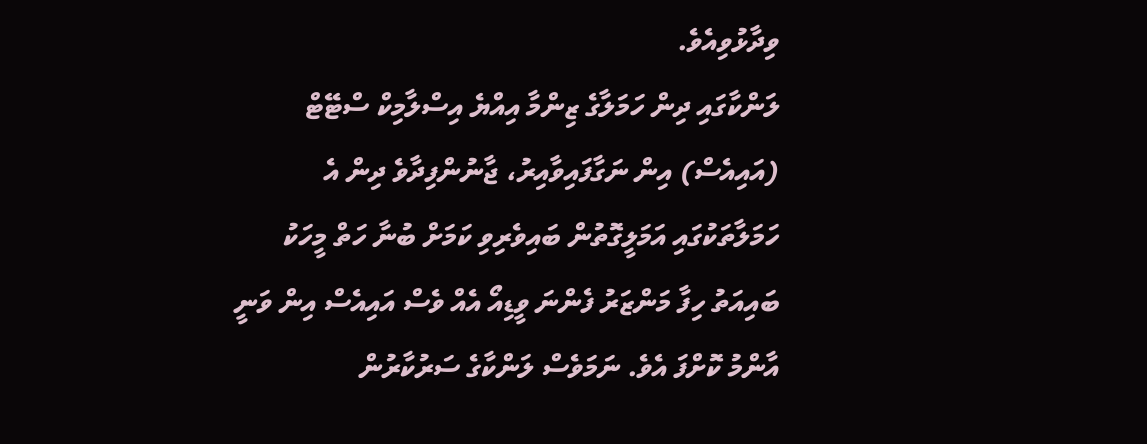ވިދާޅުވިއެވެ.
ލަންކާގައި ދިން ހަމަލާގެ ޒިންމާ އިއްޔެ އިސްލާމިކް ސްޓޭޓް (އައިއެސް) އިން ނަގާފައިވާއިރު، ޖާނުންފިދާވެ ދިން އެ ހަމަލާތަކުގައި އަމަލީގޮތުން ބައިވެރިވި ކަމަށް ބުނާ ހަތް މީހަކު ބައިއަތު ހިފާ މަންޒަރު ފެންނަ ވީޑިއޯ އެއް ވެސް އައިއެސް އިން ވަނީ އާންމު ކޮށްފަ އެވެ. ނަމަވެސް ލަންކާގެ ސަރުކާރުން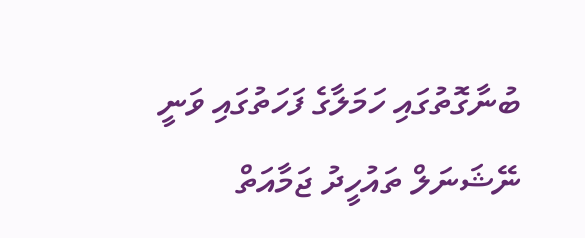ބުނާގޮތުގައި ހަމަލާގެ ފަހަތުގައި ވަނީ ނޭޝަނަލް ތައުހީދު ޖަމާއަތް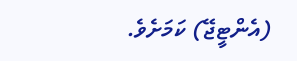(އެންޓީޖޭ) ކަމަށެވެ.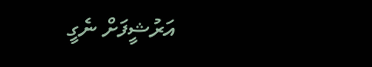އަރުޝީފަށް ނެގީ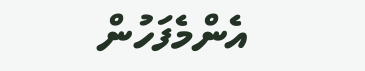އެންމެފަހުން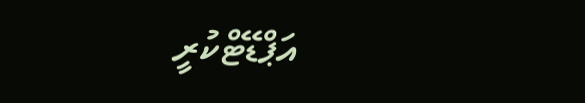އަޕްޑޭޓްކުރީ